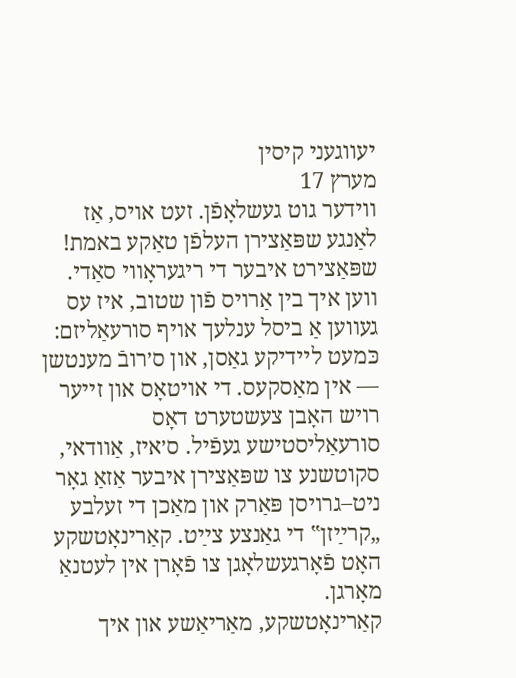יעווגעני קיסין
מערץ 17
װידער גוט געשלאָפֿן. זעט אױס, אַז לאַנגע שפּאַצירן העלפֿן טאַקע באמת!
שפּאַצירט איבער די ריגעראָװי סאַדי. װען איך בין אַרױס פֿון שטוב, איז עס געװען אַ ביסל ענלעך אױף סורעאַליזם: כּמעט ליידיקע גאַסן, און ס׳רובֿ מענטשן — אין מאַסקעס. די אױטאָס און זײער רױש האָבן צעשטערט דאָס סורעאַליסטישע געפֿיל. ס׳איז, אַװדאי, סקוטשנע צו שפּאַצירן איבער אַזאַ גאָר ניט–גרױסן פּאַרק און מאַכן די זעלבע „קרײַזן‟ די גאַנצע צײַט. קאַרינאָטשקע האָט פֿאָרגעשלאָגן צו פֿאָרן אין לעטנאַ מאָרגן.
קאַרינאָטשקע, מאַריאַשע און איך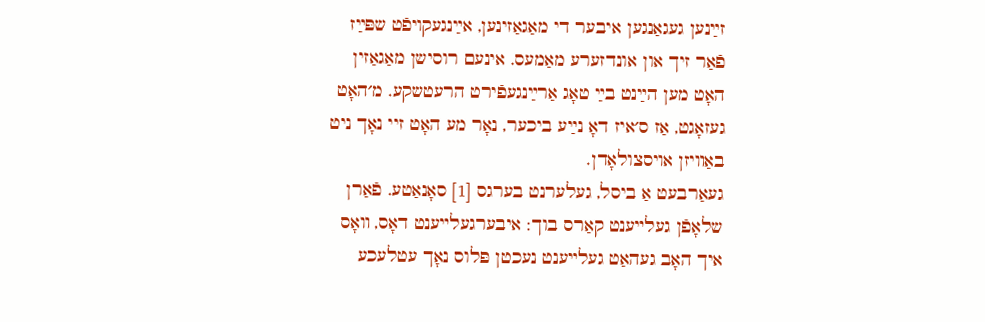זײַנען געגאַנגען איבער די מאַגאַזינען, אײַנגעקױפֿט שפּײַז פֿאַר זיך און אונדזערע מאַמעס. אינעם רוסישן מאַגאַזין האָט מען הײַנט בײַ טאָג אַרײַנגעפֿירט הרעטשקע. מ׳האָט געזאָגט, אַז ס׳איז דאָ נײַע ביכער, נאָר מע האָט זיי נאָך ניט באַװיזן אױסצולאָדן.
געאַרבעט אַ ביסל, געלערנט בערגס [1] סאָנאַטע. פֿאַרן שלאָפֿן געלײענט קאַרס בוך: איבערגעלײענט דאָס, װאָס איך האָב געהאַט געלײענט נעכטן פּלוס נאָך עטלעכע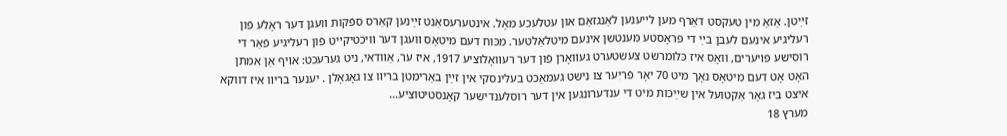זײַטן. אַזאַ מין טעקסט דאַרף מען לײענען לאַנגזאַם און עטלעכע מאָל. אינטערעסאַנט זײַנען קאַרס ספֿקות װעגן דער ראָלע פֿון רעליגיע אינעם לעבן בײַ די פּראָסטע מענטשן אינעם מיטלאַלטער. מכּוח דעם מיטאָס װעגן דער װיכטיקײט פֿון רעליגיע פֿאַר די רוסישע פּױערים, וואָס איז כּלומרשט צעשטערט געװאָרן פֿון דער רעװאָלוציע 1917, איז ער, אַװדאי, ניט גערעכט: אױף אַן אמתן האָט אָט דעם מיטאָס נאָך מיט 70 יאָר פֿריִער צו נישט געמאַכט בעלינסקי אין זײַן באַרימטן בריװ צו גאָגאָלן . יענער בריװ איז דווקא איצט ביז גאָר אַקטועל אין שײַכות מיט די ענדערונגען אין דער רוסלענדישער קאָנסטיטוציע…
מערץ 18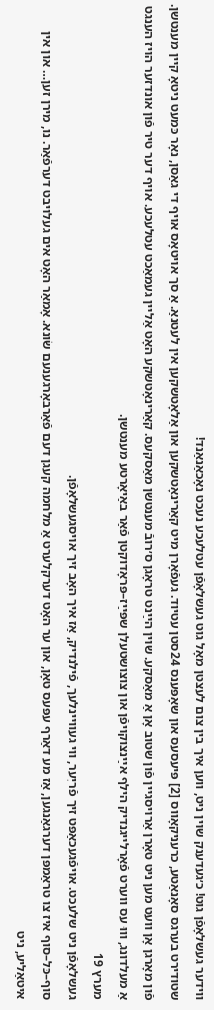װידער געשלאָפֿן גוט! כ׳געדענק שױן ניט, װען איך בין צום לעצטן מאָל גוט געשלאָפֿן עטלעכע נעכט נאָכאַנאַנד!
שטודירט בערגס סאָנאַטע, כרעניקאָװס [2] פּיעסעס און שאָפּענס 24סטן עטיוד. געפֿאָרן מיט קאַרינאָטשקען און אַלאָטשקען אין לעטנאַ. אַ סך אױטאָס אױף די גאַסן, נאָר כּמעט ניטאָ קײן מענטשן. פֿון מאָרגן אָן װעט מען ניט טאָרן אַרױסגײן פֿון שטוב אָן אַ מאַסקע. שױן הײַנט טראָגן ס׳רובֿ מענטשן מאַסקעס. קאַרינאָטשקע האָט אַלײן געמאַכט עטלעכע. אױף דער טיר פֿון אונדזער הױז הענגט אַ מעלדונג, וווּ עס ווערט פֿאָרלײגנדיק הילף אײַנצוקױפֿן און צוצושטעלן שפּײַז–פּראָדוקטן פֿאַר באַיאָרטע מענטשן.
מערץ 19
געשלאָפֿן ניט שלעכט. אױפֿגעכאַפּט זיך פֿריִער, װי געװײנלעך, פֿילנדיק, אַז איך האָב זיך אױסגעשלאָפֿן.
סוף–כּל–סוף איז צו טראַמפּן דערגאַנגען, אַז מע דאַרף עפּעס טאָן, און ער האָט דערקלערט אַ מלחמה קעגן דעם פֿאַרבאָרגענעם שׂונא. אָמאַר האָט אים געלױבט דערפֿאַר. נו, מירן זען… און אין איטאַליע, ניט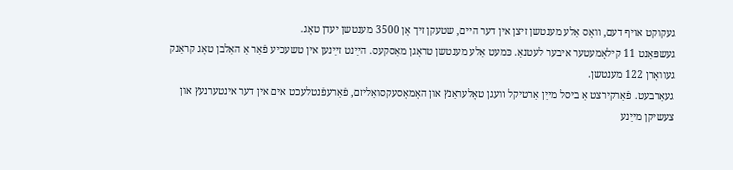געקוקט אױף דעם, װאָס אַלע מענטשן זיצן אין דער הײם, שטעקן זיך אָן 3500 מענטשן יעדן טאָג.
געשפּאַנט 11 קילאָמעטער איבער לעטנאַ. כּמעט אַלע מענטשן טראָגן מאַסקעס. הײַנט זײַנען אין טשעכיע פֿאַר אַ האַלבן טאָג קראַנק געוואָרן 122 מענטשן.
געאַרבעט. פֿאַרקירצט אַ ביסל מײַן אַרטיקל װעגן טאָלעראַנץ און האָמאָסעקסואַליזם, פֿאַרעפֿנטלעכט אים אין דער אינטערנעץ און צעשיקן מײַנע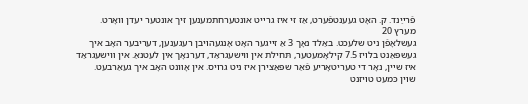פֿרײַנד. ק. האָט געענטפֿערט, אַז זי איז גרײט אונטערחתמענען זיך אונטער יעדן װאָרט.
מערץ 20
געשלאָפֿן ניט שלעכט. באַלד נאָך 3 אַ זײגער האָט אָנגעהױבן רעגענען, דעריבער האָב איך געשפּאַנט בלױז 7.5 קילאָמעטער, תּחילת אין װישעגראַד, דערנאָך אין לעטנאַ. אין װישעגראַד איז שײן, נאָר די טעריטאָריע פֿאַר שפּאַצירן איז ניט גרױס. אין אָװנט האָב איך געאַרבעט.
שױן כּמעט טױזנט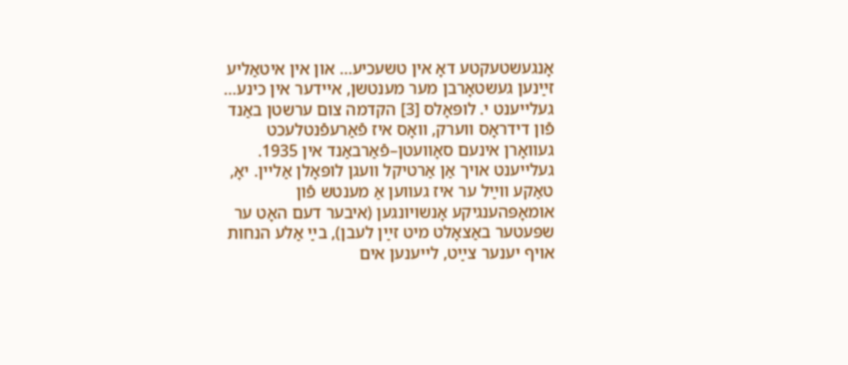אָנגעשטעקטע דאָ אין טשעכיע… און אין איטאַליע זײַנען געשטאָרבן מער מענטשן, אײדער אין כינע…
געלײענט י. לופּאָלס [3] הקדמה צום ערשטן באַנד פֿון דידראָס װערק, װאָס איז פֿאַרעפֿנטלעכט געװאָרן אינעם סאָװעטן–פֿאַרבאַנד אין 1935. געלײענט אױך אַן אַרטיקל װעגן לופּאָלן אַלײן. יאָ, טאַקע װײַל ער איז געװען אַ מענטש פֿון אומאָפּהענגיקע אָנשױונגען (איבער דעם האָט ער שפּעטער באַצאָלט מיט זײַן לעבן), בײַ אַלע הנחות אױף יענער צײַט, לײענען אים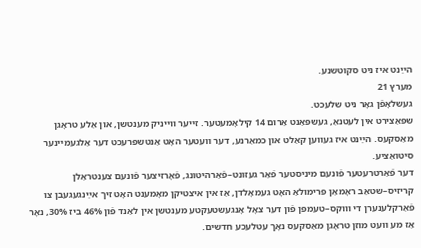הײַנט איז ניט סקוטשנע.
מערץ 21
געשלאָפֿן גאָר ניט שלעכט.
שפּאַצירט אין לעטנאַ, געשפּאַנט אַרום 14 קילאָמעטער. זײער װײניק מענטשן, און אַלע טראָגן מאַסקעס. הײַנט איז געװען קאַלט און כמאַרנע, דער װעטער האָט אַנטשפּרעכט דער אַלגעמײנער סיטואַציע.
דער פֿאַרטרעטער פֿונעם מיניסטער פֿאַר געזונט–פֿאַרהיטונג, פֿאָרזיצער פֿונעם צענטראַלן קריזיס–שטאַב ראָמאַן פּרימולאַ האָט געמאָלדן, אַז אין איצטיקן מאָמענט האָט זיך אײַנגעגעבן צו פֿאַרקלענערן די װוּקס–טעמפּן פֿון דער צאָל אָנגעשטעקטע מענטשן אין לאַנד פֿון 46% ביז 30%, נאָר אַז מע װעט מוזן טראָגן מאַסקעס נאָך עטלעכע חדשים.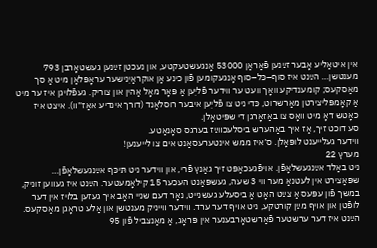אין איטאַליע אָבער זײַנען פֿאַראַן 53000 אָנגעשטעקטע, און נעכטן זײַנען געשטאָרבן 793 מענטשן… הײַנט איז סוף–כּל–סוף אָנגעקומען פֿון כינע אַן אוקראַיִנישער עראָפּלאַן מיט אַ סך מאַסקעס; קומענדיקע װאָך וועט ער װידער פֿליִען אַ פּאָר מאָל אַהין און צוריק. געפֿלױגן איז ער מיט אַ קאָמפּליצירטן מאַרשרוט, כּדי ניט צו פֿליִען איבער רוסלאַנד (דורך אינדיע אאַז״װ). איצט איז כאָטש דאָ מיט װאָס צו באַזאָרגן די שפּיטאָלן.
סע דוכט זיך, אַז איך באַהערש ביסלעכװײַז בערגס סאָנאַטע.
װידער געלײענט לופּאָלן. ס׳איז ממש אינטערעסאַנט אים צו לײענען!
מערץ 22
ניט באַלד אײַנגעשלאָפֿן. אױפֿגעכאַפּט זיך גאַנץ פֿרי, און װידער ניט תּיכּף אײַנגעשלאָפֿן…
שפּאַצירט אין לעטנאַ מער װי 3 שעה, געשפּאַנט העכער 15 קילאָמעטער. הײַנט איז געװען זוניק, במשך פֿון עפּעס אַ צײַט האָט אַ ביסעלע געשנײט, נאָר דעם שניי האָב איך געזען בלױז אין דער לופֿטן און אױף מײַן קורטקע, ניט אױף דער ערד. װידער װײניק מענטשן און אַלע טראָגן מאַסקעס.
הײַנט איז דער ערשטער פֿאַרשטאָרבענער אין פּראָג, אַ מאַנצביל פֿון 95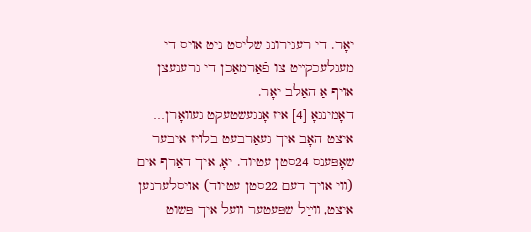יאָר. די רעגירונג שליסט ניט אױס די מעגלעכקײט צו פֿאַרמאַכן די גרענעצן אױף אַ האַלב יאָר.
דאָמינגאָ [4] איז אָנגעשטעקט געװאָרן…
איצט האָב איך געאַרבעט בלױז איבער שאָפּענס 24סטן עטיוד. יאָ, איך דאַרף אים (װי אױך דעם 22סטן עטיוד) אױסלערנען איצט, װײַל שפּעטער װעל איך פּשוט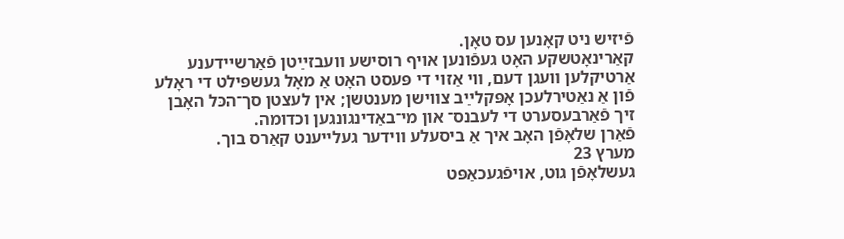פֿיזיש ניט קאָנען עס טאָן.
קאַרינאָטשקע האָט געפֿונען אױף רוסישע װעבזײַטן פֿאַרשײדענע אַרטיקלען װעגן דעם, װי אַזױ די פּעסט האָט אַ מאָל געשפּילט די ראָלע פֿון אַ נאַטירלעכן אָפּקלײַב צװישן מענטשן; אין לעצטן סך־הכּל האָבן זיך פֿאַרבעסערט די לעבנס־ און מי־באַדינגונגען וכדומה.
פֿאַרן שלאָפֿן האָב איך אַ ביסעלע װידער געלייענט קאַרס בוך.
מערץ 23
געשלאָפֿן גוט, אױפֿגעכאַפּט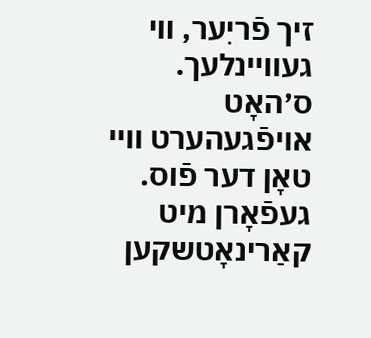זיך פֿריִער, װי געװײנלעך. ס׳האָט אױפֿגעהערט װײ טאָן דער פֿוס.
געפֿאָרן מיט קאַרינאָטשקען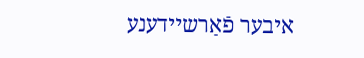איבער פֿאַרשײדענע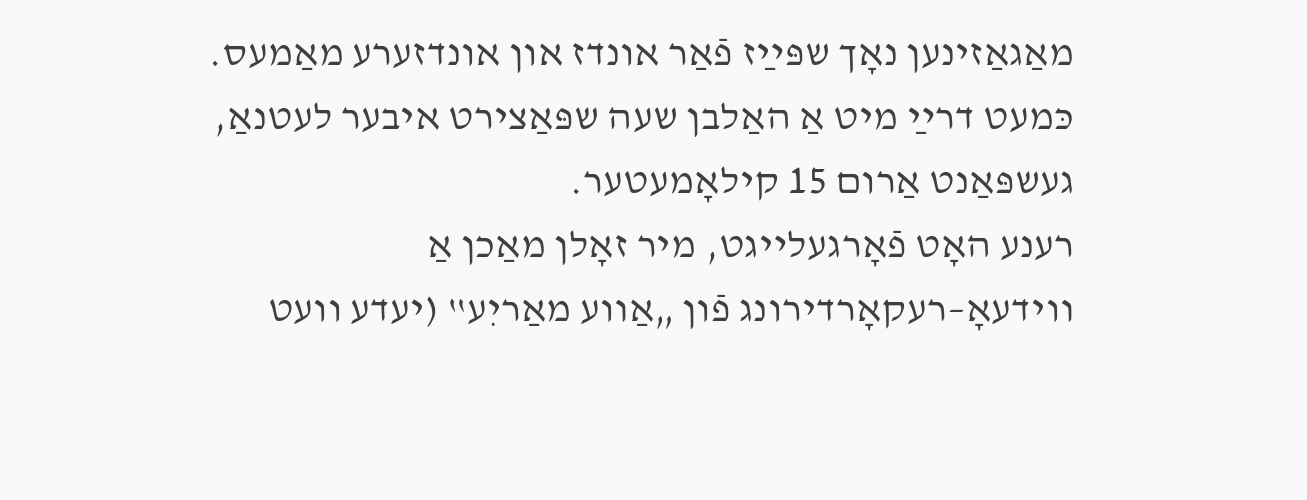מאַגאַזינען נאָך שפּײַז פֿאַר אונדז און אונדזערע מאַמעס.
כּמעט דרײַ מיט אַ האַלבן שעה שפּאַצירט איבער לעטנאַ, געשפּאַנט אַרום 15 קילאָמעטער.
רענע האָט פֿאָרגעלײגט, מיר זאָלן מאַכן אַ װידעאָ–רעקאָרדירונג פֿון „אַװע מאַריִע‟ (יעדע וועט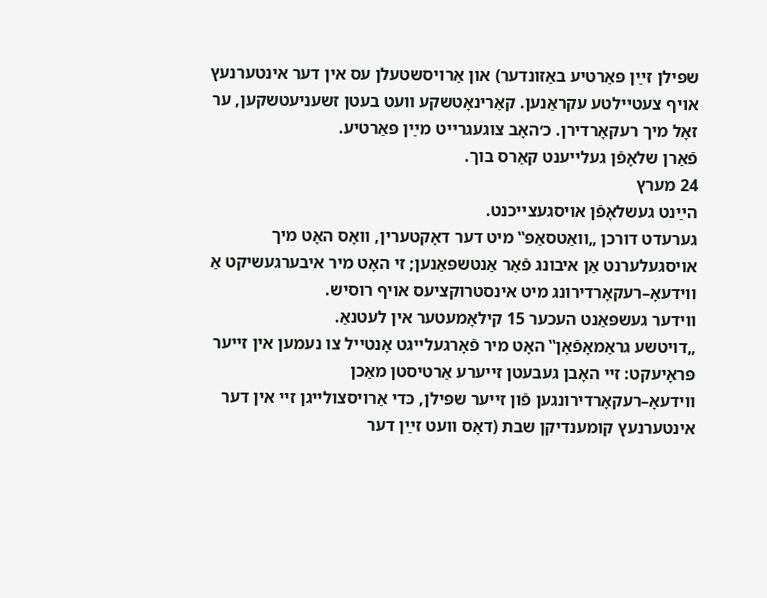שפּילן זײַן פּאַרטיע באַזונדער) און אַרױסשטעלן עס אין דער אינטערנעץ אױף צעטײלטע עקראַנען. קאַרינאָטשקע װעט בעטן זשעניעטשקען, ער זאָל מיך רעקאָרדירן. כ׳האָב צוגעגרײט מײַן פּאַרטיע.
פֿאַרן שלאָפֿן געלײענט קאַרס בוך.
24 מערץ
הײַנט געשלאָפֿן אויסגעצײכנט.
גערעדט דורכן „וואַטסאַפּ‟ מיט דער דאָקטערין, וואָס האָט מיך אויסגעלערנט אַן איבונג פֿאַר אַנטשפּאַנען; זי האָט מיר איבערגעשיקט אַ ווידעאָ–רעקאָרדירונג מיט אינסטרוקציעס אויף רוסיש.
ווידער געשפּאַנט העכער 15 קילאָמעטער אין לעטנאַ.
„דויטשע גראַמאָפֿאָן‟ האָט מיר פֿאָרגעלייגט אָנטייל צו נעמען אין זייער פּראָיעקט: זיי האָבן געבעטן זייערע אַרטיסטן מאַכן ווידעאָ–רעקאָרדירונגען פֿון זייער שפּילן, כּדי אַרויסצולייגן זיי אין דער אינטערנעץ קומענדיקן שבת (דאָס וועט זײַן דער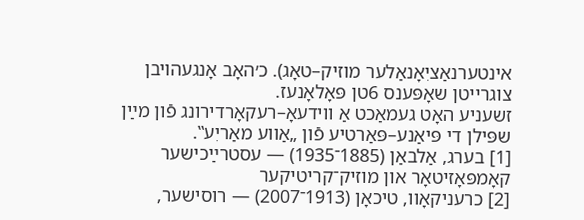אינטערנאַציִאָנאַלער מוזיק–טאָג). כ׳האָב אָנגעהויבן צוגרייטן שאָפּענס 6טן פּאָלאָנעז.
זשעניע האָט געמאַכט אַ ווידעאָ–רעקאָרדירונג פֿון מײַן שפּילן די פּיאַנע–פּאַרטיע פֿון „אַווע מאַריִע‟.
[1] בערג, אַלבאַן (1885־1935) — עסטרײַכישער קאָמפּאָזיטאָר און מוזיק־קריטיקער
[2] כרעניקאָוו, טיכאָן (1913־2007) — רוסישער,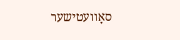סאָוועטישער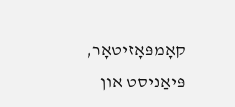קאָמפּאָזיטאָר, פּיאַניסט און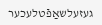געזעלשאַפֿטלעכער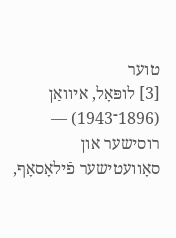טוער
[3] לופּאָל, איוואַן (1896־1943) — רוסישער און סאָוועטישער פֿילאָסאָף,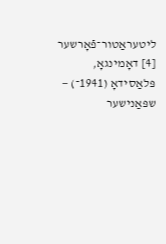ליטעראַטור־פֿאָרשער
[4] דאָמינגאָ, פּלאַסידאָ (1941־) — שפּאַנישער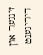זינגער און דיריגענט